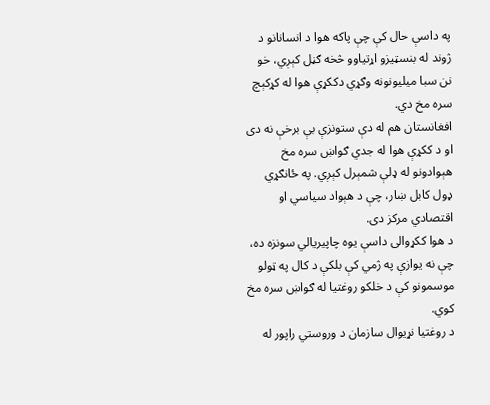په داسې حال کې چې پاکه هوا د انسانانو د ژوند له بنسټیزو اړتیاوو څخه ګڼل کېږي، خو نن سبا ميليونونه وګړي دککړې هوا له کړکېچ سره مخ دي.
افغانستان هم له دې ستونزې بې برخې نه دی او د ککړې هوا له جدي ګواښ سره مخ هېوادونو له ډلې شمېرل کېږي. په ځانګړي ډول کابل ښار، چې د هېواد سیاسي او اقتصادي مرکز دی.
د هوا ککړوالی داسې يوه چاپيريالي سونزه ده، چې نه يوازې په ژمي کې بلکې د کال په ټولو موسمونو کې د خلکو روغتیا له ګواښ سره مخ کوي.
د روغتيا نړیوال سازمان د وروستي راپور له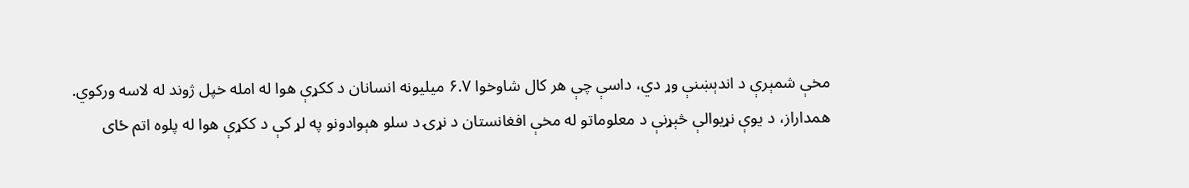مخې شمېرې د اندېښنې وړ دي، داسې چې هر کال شاوخوا ۶.۷ میلیونه انسانان د ککړې هوا له امله خپل ژوند له لاسه ورکوي.
همداراز، د یوې نړيوالې څېړنې د معلوماتو له مخې افغانستان د نړۍ د سلو هېوادونو په لړ کې د ککړې هوا له پلوه اتم ځای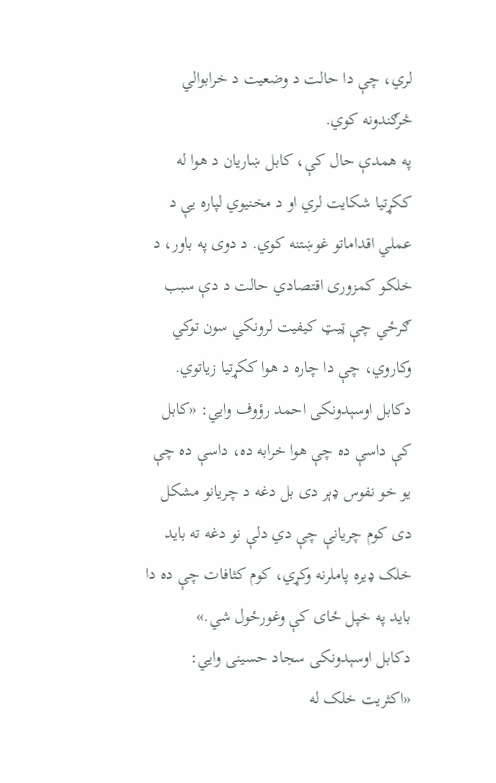لري، چې دا حالت د وضعیت د خرابوالي څرګندونه کوي.
په همدې حال کې، کابل ښاریان د هوا له ککړتیا شکایت لري او د مخنیوي لپاره یې د عملي اقداماتو غوښتنه کوي. د دوی په باور، د خلکو کمزوری اقتصادي حالت د دې سبب ګرځي چې ټیټ کیفیت لرونکي سون توکي وکاروي، چې دا چاره د هوا ککړتيا زياتوي.
دکابل اوسېدونکی احمد رؤوف وايي: «کابل کې داسې ده چې هوا خرابه ده، داسې ده چې يو خو نفوس ډېر دی بل دغه د چريانو مشکل دی کوم چريانې چې دي دلې نو دغه ته بايد خلک ډيره پاملرنه وکړي، کوم کثافات چې ده دا بايد په خپل ځای کې وغورځول شي.»
دکابل اوسېدونکی سجاد حسینی وايي: «اکثریت خلک له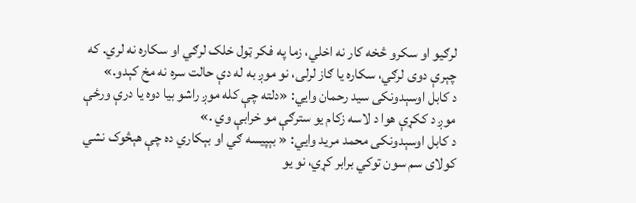لرګیو او سکرو څخه کار نه اخلي، زما په فکر ټول خلک لرګي او سکاره نه لري. که چېرې دوی لرګي، سکاره یا ګاز لرلی، نو موږ به له دې حالت سره نه مخ کېدو.»
د کابل اوسېدونکی سید رحمان وايي: «دلته چې کله موږ راشو بيا دوه يا درې ورځې موږ د ککړې هوا د لاسه زکام يو سترګې مو خرابې وي .»
د کابل اوسېدونکی محمد مرید وايي: « بېپيسه ګي او بېکاري ده چې هېڅوک نشي کولای سم سون توکي برابر کړي، نو يو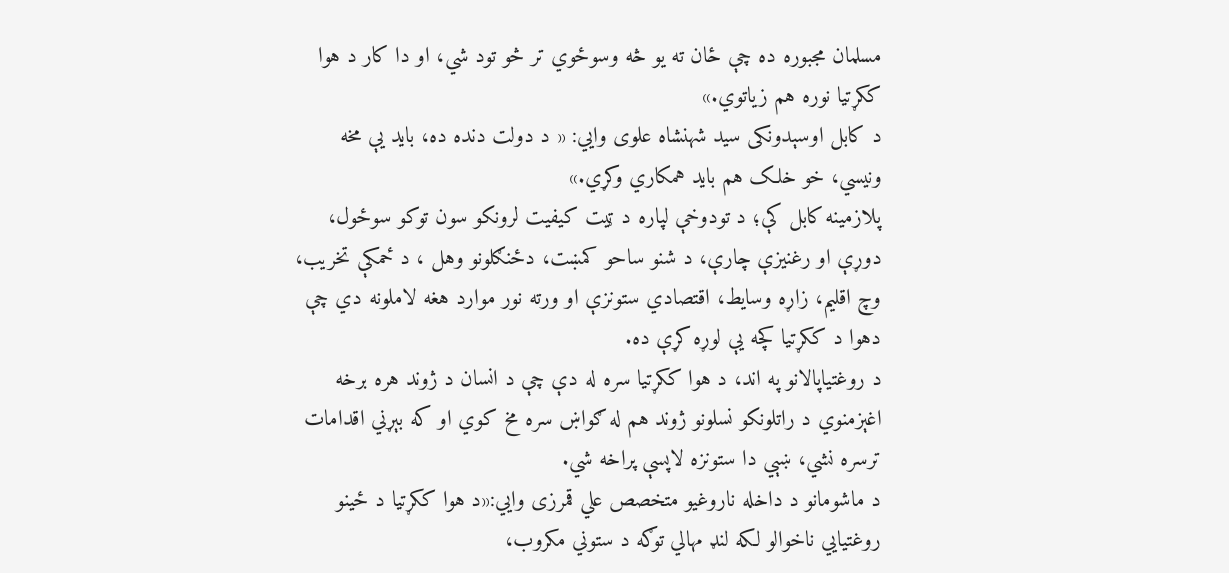مسلمان مجبوره ده چې ځان ته يو څه وسوځوي تر څو تود شي، او دا کار د هوا ککړتيا نوره هم زياتوي.»
د کابل اوسېدونکی سید شهنشاه علوی وايي: « د دولت دنده ده، باید یې مخه ونیسي، خو خلک هم باید همکاري وکړي.»
پلازمينه کابل کې؛ د تودوخې لپاره د ټيت کيفيت لرونکو سون توکو سوځول، دوړې او رغنیزې چارې، د شنو ساحو کمښت، دځنګلونو وهل ، د ځمکې تخریب، وچ اقلیم، زاړه وسايط، اقتصادي ستونزې او ورته نور موارد هغه لاملونه دي چې دهوا د ککړتيا کچه يې لوړه کړې ده.
د روغتياپالانو په اند، د هوا ککړتیا سره له دې چې د انسان د ژوند هره برخه اغېزمنوي د راتلونکو نسلونو ژوند هم له ګواښ سره مخ کوي او که بېړني اقدامات ترسره نشي، ښېي دا ستونزه لاپسې پراخه شي.
د ماشومانو د داخله ناروغیو متخصص علي قمرزی وايي:«د هوا ککړتیا د ځينو روغتیایي ناخوالو لکه لنډ مهالي توګه د ستوني مکروب،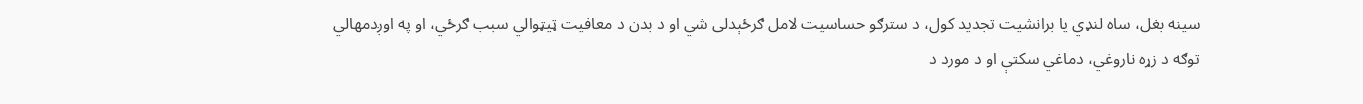سینه بغل، ساه لنډي یا برانشیت تجدید کول، د سترګو حساسیت لامل ګرځېدلی شي او د بدن د معافیت ټیټوالي سبب ګرځي، او په اوږدمهالي توګه د زړه ناروغي، دماغي سکتې او د مورد د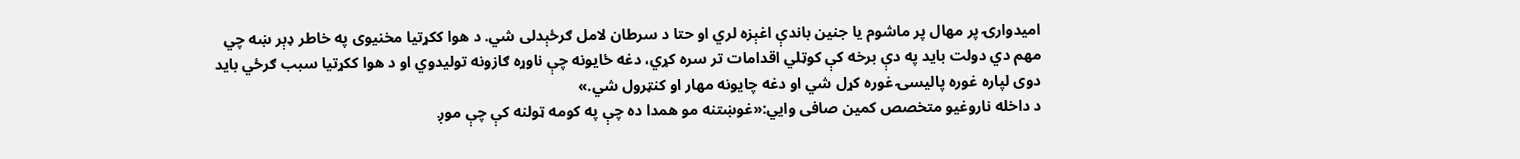امیدوارۍ پر مهال پر ماشوم یا جنین باندې اغېزه لري او حتا د سرطان لامل ګرځېدلی شي. د هوا ککړتیا مخنیوی په خاطر ډېر ښه چي مهم دي دولت باید په دې برخه کې کوټلي اقدامات تر سره کړي، دغه ځایونه چې ناوړه ګازونه تولیدوي او د هوا ککړتیا سبب ګرځي باید دوی لپاره غوره پالیسۍ غوره کړل شي او دغه چایونه مهار او کنټرول شي.»
د داخله ناروغیو متخصص کمين صافی وايي:«غوښتنه مو همدا ده چې په کومه ټولنه کې چې موږ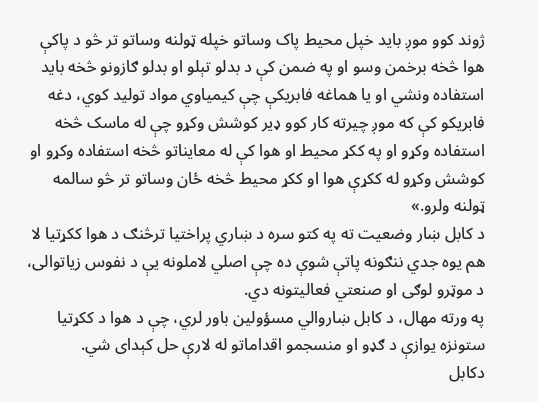ژوند کوو موږ باید خپل محیط پاک وساتو خپله ټولنه وساتو تر څو د پاکې هوا څخه برخمن وسو او په ضمن کې د بدلو تېلو او بدلو ګازونو څخه باید استفاده ونشي او یا هماغه فابریکې چې کیمیاوي مواد تولید کوي، دغه فابريکو کې که موږ چیرته کار کوو ډیر کوشش وکړو چې له ماسک څخه استفاده وکړو او په ککړ محیط او هوا کې له معایناتو څخه استفاده وکړو او کوشش وکړو له ککړې هوا او ککړ محیط څخه ځان وساتو تر څو سالمه ټولنه ولرو.»
د کابل ښار وضعیت ته په کتو سره د ښاري پراختیا ترڅنګ د هوا ککړتیا لا هم یوه جدي ننګونه پاتې شوې ده چې اصلي لاملونه یې د نفوس زیاتوالی، د موټرو لوګی او صنعتي فعالیتونه دي.
په ورته مهال، د کابل ښاروالي مسؤولين باور لري، چې د هوا د ککړتيا ستونزه یوازې د ګډو او منسجمو اقداماتو له لارې حل کېدای شي.
دکابل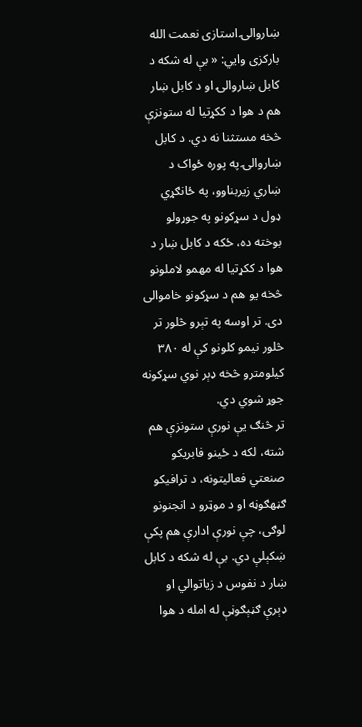ښاروالۍ استازی نعمت الله بارکزی وايي: « بې له شکه د کابل ښاروالۍ او د کابل ښار هم د هوا د ککړتیا له ستونزې څخه مستثنا نه دي. د کابل ښاروالۍ په پوره ځواک د ښاري زیربناوو، په ځانګړي ډول د سړکونو په جوړولو بوخته ده، ځکه د کابل ښار د هوا د ککړتیا له مهمو لاملونو څخه یو هم د سړکونو خاموالی دی. تر اوسه په تېرو څلور تر څلور نیمو کلونو کې له ۳۸۰ کیلومترو څخه ډېر نوي سړکونه جوړ شوي دي.
تر څنګ یې نورې ستونزې هم شته، لکه د ځینو فابریکو صنعتي فعالیتونه، د ترافیکو ګڼهګوڼه او د موټرو د انجنونو لوګی، چې نورې ادارې هم پکې ښکېلې دي. بې له شکه د کابل ښار د نفوس د زیاتوالي او ډېرې ګڼېګوڼې له امله د هوا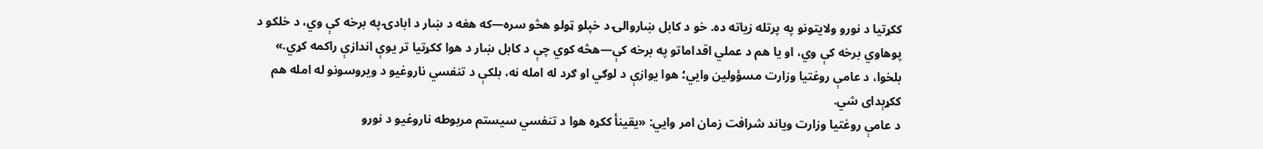ککړتیا د نورو ولایتونو په پرتله زیاته ده. خو د کابل ښاروالۍ د خپلو ټولو هڅو سره—که هغه د ښار د ابادۍ په برخه کې وي، د خلکو د پوهاوي برخه کې وي، او یا هم د عملي اقداماتو په برخه کې—هڅه کوي چې د کابل ښار د هوا ککړتیا تر یوې اندازې راکمه کړي.»
بلخوا، د عامې روغتيا وزارت مسؤولين وايي؛ هوا يوازې د لوګي او ګرد له امله نه، بلکې د تنفسي ناروغيو د ويروسونو له امله هم ککړېدای شي.
د عامې روغتيا وزارت وياند شرافت زمان امر وايي: «يقينأ ککړه هوا د تنفسي سيستم مربوطه ناروغيو د نورو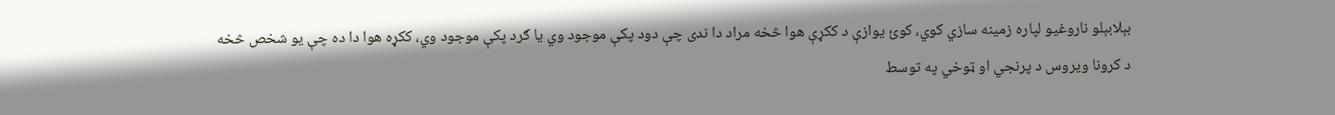بېلابېلو ناروغيو لپاره زمينه سازي کوي، کوئ يوازې د ککړې هوا څخه مراد دا ندی چې دود پکې موجود وي يا ګرد پکې موجود وي، ککړه هوا دا ده چې يو شخص څخه د کرونا ويروس د پرنجي او ټوخي په توسط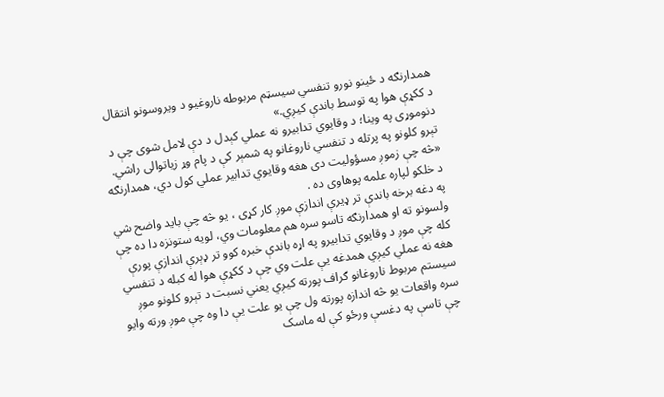همدارنګه د ځينو نورو تنفسي سيسټم مربوطه ناروغيو د ويروسونو انتقال د ککړې هوا په توسط باندې کيږي.»
دنوموړی په وينا؛ د وقايوي تدابيرو نه عملي کېدل د دې لامل شوی چې د تېرو کلونو په پرتله د تنفسي ناروغانو په شمېر کې د پام وړ زياتوالی راشي.
«څه چې زموږ مسؤوليت دی هغه وقايوي تدابير عملي کول دي، همدارنګه د خلکو لپاره علمه پوهاوی ده .
په دغه برخه باندې تر ډيرې اندازې موږ کار کړی ، يو څه چې بايد واضح شي ولسونو ته او همدارنګه تاسو سره هم معلومات وي، لویه ستونزه دا ده چې کله چې موږ د وقايوي تدابيرو په اړه باندې خبره کوو تر ډېرې اندازې پورې هغه نه عملي کيږي همدغه يې علت وي چې د ککړې هوا له کبله د تنفسي سيستم مربوط ناروغانو ګراف پورته کيږي يعني نسبت د تېرو کلونو موږ سره واقعات يو څه اندازه پورته ول چې يو علت يې دا وه چې موږ ورته وايو چې تاسې په دغسې ورځو کې له ماسک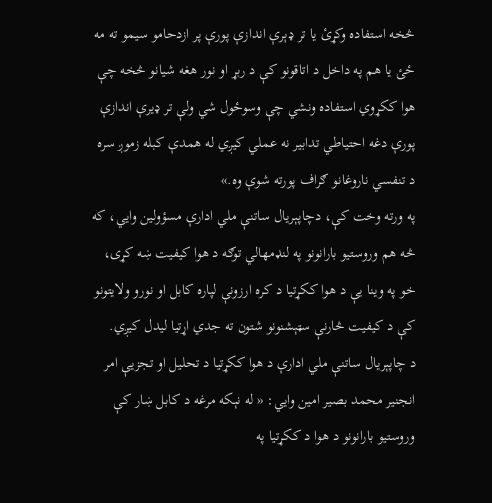څخه استفاده وکړئ يا تر ډېرې اندازې پورې پر ازدحامو سيمو ته مه ځئ يا هم په داخل د اتاقونو کې د ربړ او نور هغه شيانو څخه چې هوا ککړوي استفاده ونشي چې وسوځول شي ولې تر ډيرې اندازې پورې دغه احتياطي تدابير نه عملي کيږي له همدې کبله زموږ سره د تنفسي ناروغانو ګراف پورته شوې وه.»
په ورته وخت کې، دچاپېريال ساتنې ملي ادارې مسؤولين وايي، که څه هم وروستیو بارانونو په لنډمهالي توګه د هوا کيفيت ښه کړی، خو په وينا يې د هوا ککړتیا د کره ارزونې لپاره کابل او نورو ولایتونو کې د کیفیت څارنې سټېشنونو شتون ته جدي اړتيا ليدل کيږي.
د چاپېریال ساتنې ملي ادارې د هوا ککړتیا د تحلیل او تجزيې امر انجنیر محمد بصیر امین وايي: « له نېکه مرغه د کابل ښار کې وروستیو بارانونو د هوا د ککړتیا په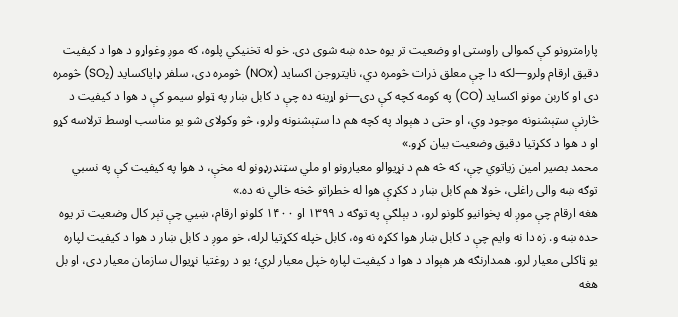پارامترونو کې کموالی راوستی او وضعیت تر یوه حده ښه شوی دی. خو له تخنیکي پلوه، که موږ وغواړو د هوا د کیفیت دقیق ارقام ولرو—لکه دا چې معلق ذرات څومره دي، نایتروجن اکساید (NOx) څومره دی، سلفر ډایاکساید (SO₂) څومره دی او کاربن مونو اکساید (CO) په کومه کچه کې دی—نو اړینه ده چې د کابل ښار په ټولو سیمو کې د هوا د کیفیت د څارنې سټېشنونه موجود وي، او حتی د هېواد په کچه هم دا سټېشنونه ولرو، څو وکولای شو یو مناسب اوسط ترلاسه کړو او د هوا د ککړتیا دقیق وضعیت بیان کړو.»
محمد بصير امین زياتوي چې، که څه هم د نړیوالو معیارونو او ملي سټنډرډونو له مخې، د هوا په کیفیت کې په نسبي توګه ښه والی راغلی، خولا هم کابل ښار د ککړې هوا له خطراتو څخه خالي نه ده.»
هغه ارقام چې موږ له پخوانیو کلونو لرو، د بېلګې په توګه د ۱۳۹۹ او ۱۴۰۰ کلونو ارقام، ښيي چې تېر کال وضعیت تر یوه حده ښه و. زه دا نه وایم چې د کابل ښار هوا ککړه نه وه، کابل خپله ککړتیا لرله، خو موږ د کابل ښار د هوا د کیفیت لپاره یو ټاکلی معیار لرو. همدارنګه هر هېواد د هوا د کیفیت لپاره خپل معیار لري؛ یو د روغتيا نړيوال سازمان معیار دی، او بل هغه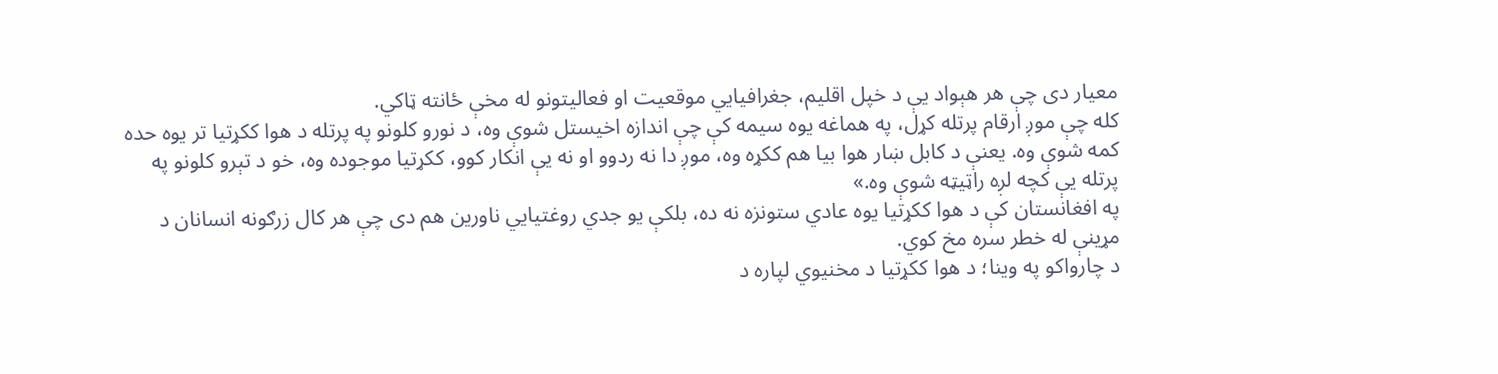معیار دی چې هر هېواد یې د خپل اقلیم، جغرافیایي موقعیت او فعالیتونو له مخې ځانته ټاکي.
کله چې موږ ارقام پرتله کړل، په هماغه یوه سیمه کې چې اندازه اخیستل شوې وه، د نورو کلونو په پرتله د هوا ککړتیا تر یوه حده کمه شوې وه. یعنې د کابل ښار هوا بیا هم ککړه وه، موږ دا نه ردوو او نه یې انکار کوو، ککړتیا موجوده وه، خو د تېرو کلونو په پرتله یې کچه لږه راټیټه شوې وه.»
په افغانستان کې د هوا ککړتیا یوه عادي ستونزه نه ده، بلکې یو جدي روغتیایي ناورين هم دی چې هر کال زرګونه انسانان د مړینې له خطر سره مخ کوي.
د چارواکو په وينا؛ د هوا ککړتیا د مخنیوي لپاره د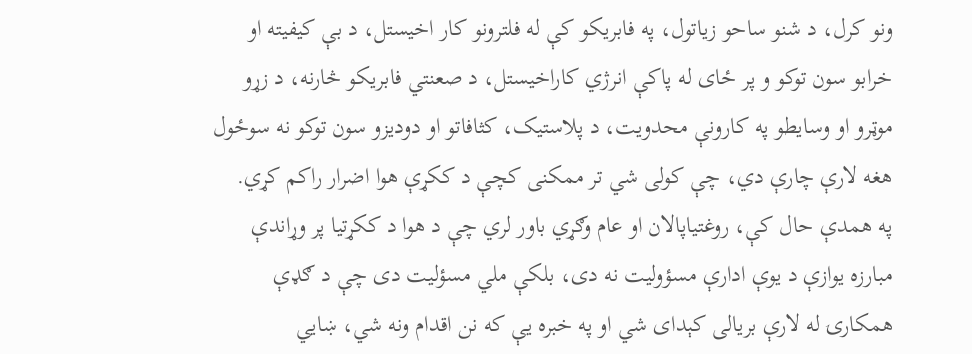ونو کرل، د شنو ساحو زیاتول، په فابریکو کې له فلترونو کار اخيستل، د بې کيفيته او خرابو سون توکو و پر ځای له پاکې انرژي کاراخيستل، د صعنتي فابریکو څارنه، د زړو موټرو او وسايطو په کارونې محدويت، د پلاستیک، کثافاتو او دودیزو سون توکو نه سوځول هغه لارې چارې دي، چې کولی شي تر ممکنی کچې د ککړې هوا اضرار راکم کړي.
په همدې حال کې، روغتیاپالان او عام وګړي باور لري چې د هوا د ککړتیا پر وړاندې مبارزه یوازې د یوې ادارې مسؤوليت نه دی، بلکې ملي مسؤلیت دی چې د ګډې همکارۍ له لارې بریالی کېدای شي او په خبره يې که نن اقدام ونه شي، ښايي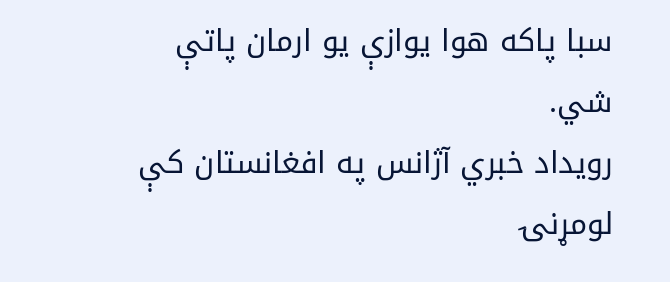سبا پاکه هوا یوازې یو ارمان پاتې شي.
رویداد خبري آژانس په افغانستان کې لومړنۍ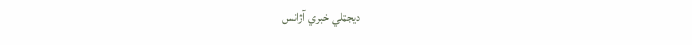دیجټلي خبري آژانس